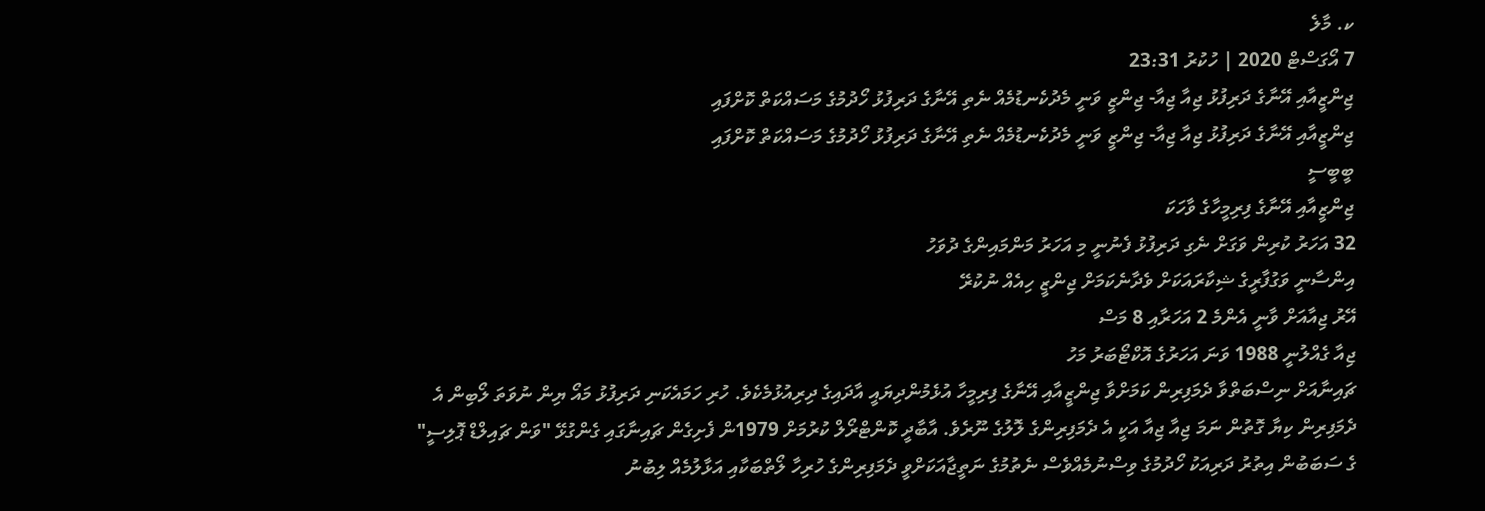ކ. މާލެ
7 އޯގަސްޓް 2020 | ހުކުރު 23:31
ޖިންޒީއާއި އޭނާގެ ދަރިފުޅު ޖިއާ ޖިއާ- ޖިންޒީ ވަނީ މެދުކެނޑުމެއް ނެތި އޭނާގެ ދަރިފުޅު ހޯދުމުގެ މަސައްކަތް ކޮށްފައި
ޖިންޒީއާއި އޭނާގެ ދަރިފުޅު ޖިއާ ޖިއާ- ޖިންޒީ ވަނީ މެދުކެނޑުމެއް ނެތި އޭނާގެ ދަރިފުޅު ހޯދުމުގެ މަސައްކަތް ކޮށްފައި
ބީބީސީ
ޖިންޒީއާއި އޭނާގެ ފިރިމީހާގެ ވާހަކަ
32 އަހަރު ކުރިން ވަގަށް ނެގި ދަރިފުޅު ފެނުނީ މި އަހަރު މަންމައިންގެ ދުވަހު
އިންސާނީ ވަގުފާރީގެ ޝިކާރައަކަށް ވެދާނެކަމަށް ޖިންޒީ ހިއެއް ނުކުރޭ
އޭރު ޖިއާއަށް ވާނީ އެންމެ 2 އަހަރާއި 8 މަސް
ޖިއާ ގެއްލުނީ 1988 ވަނަ އަހަރުގެ އޮކްޓޯބަރު މަހު
ޗައިނާއަށް ނިސްބަތްވާ ދެމަފިރިން ކަމަށްވާ ޖިންޒީއާއި އޭނާގެ ފިރިމީހާ އުޅެމުންދިޔައީ އާދައިގެ ދިރިއުޅުމެކެވެ. ހުރި ހަމައެކަނި ދަރިފުޅު މައޯ ޔިން ނުވަތަ ލޯބިން އެ ދެމަފިރިން ކިޔާ ގޮތުން ނަމަ ޖިއާ ޖިއާ އަކީ އެ ދެމަފިރިންގެ ލޮލުގެ ނޫރެވެ. އާބާދީ ކޮންޓްރޯލް ކުރުމަށް 1979ން ފެށިގެން ޗައިނާގައި ގެންގުޅޭ "ވަން ޗައިލްޑް ޕޮލިސީ" ގެ ސަބަބުން އިތުރު ދަރިއަކު ހޯދުމުގެ ވިސްނުމެއްވެސް ނެތުމުގެ ނަތީޖާއަކަށްވީ ދެމަފިރިންގެ ހުރިހާ ލޯތްބަކާއި އަޅާލުމެއް ލިބުނު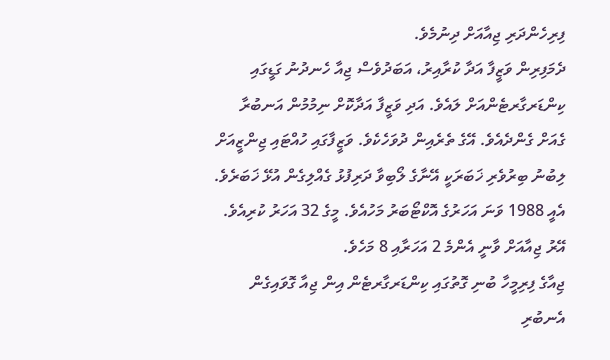ފިރިހެންދަރި ޖިއާއަށް ދިނުމެވެ.
ދެމަފިރިން ވަޒީފާ އަދާ ކުރާއިރު، އަބަދުވެސް ޖިއާ ހެނދުނު ގަޑީގައި ކިންޑަރގާރޓެންއަށް ލައެވެ. އަދި ވަޒީފާ އަދާކޮށް ނިމުމުން އަނބުރާ ގެއަށް ގެންދެއެވެ. އޭގެ ތެރެއިން ދުވަހެކެވެ. ވަޒީފާގައި ހުއްޓައި ޖިންޒީއަށް ލިބުނު ބިރުވެރި ޚަބަރަކީ އޭނާގެ ލޯބިވާ ދަރިފުޅު ގެއްލިގެން އުޅޭ ޚަބަރެވެ. އެއީ 1988 ވަނަ އަހަރުގެ އޮކްޓޯބަރު މަހުއެވެ. މީގެ 32 އަހަރު ކުރިއެވެ. އޭރު ޖިއާއަށް ވާނީ އެންމެ 2 އަހަރާއި 8 މަހެވެ.
ޖިއާގެ ފިރިމީހާ ބުނި ގޮތުގައި ކިންޑަރގާރޓެން އިން ޖިއާ ގޮވައިގެން އެނބުރި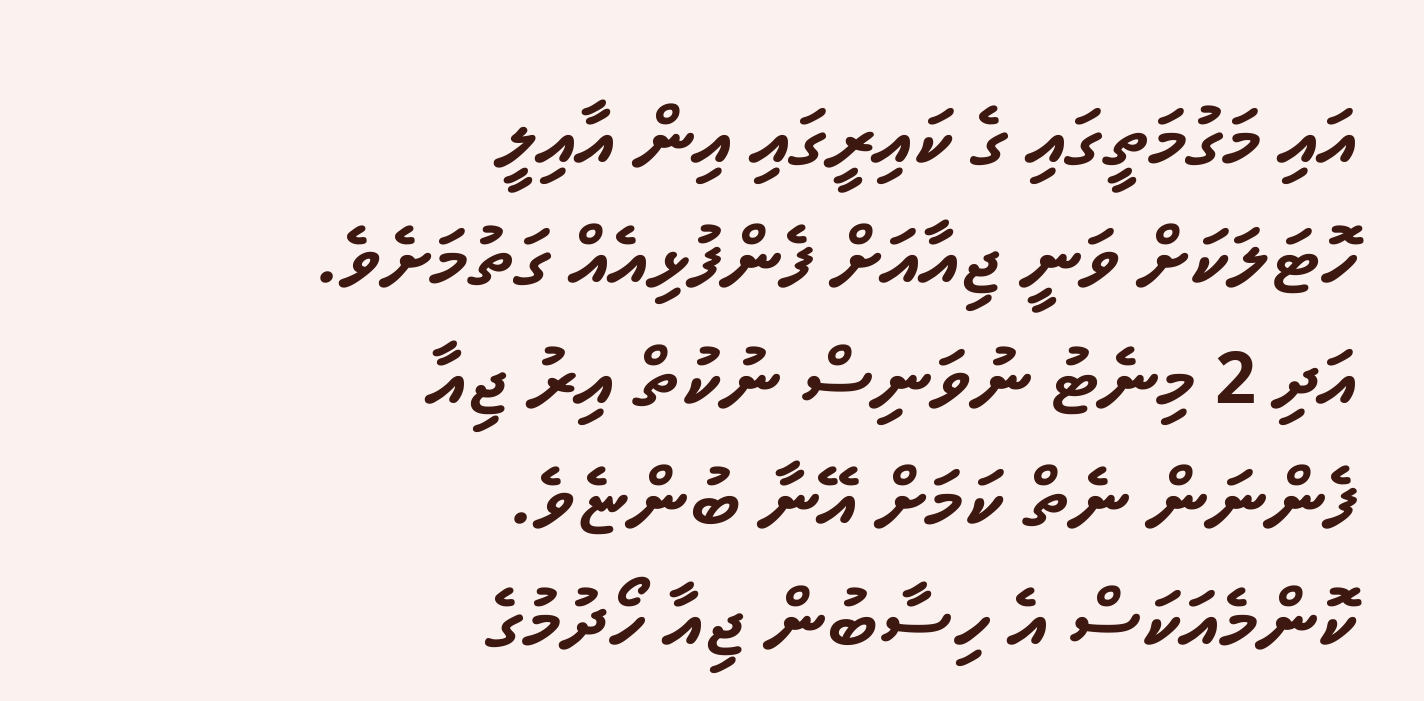އައި މަގުމަތީގައި ގެ ކައިރީގައި އިން އާއިލީ ހޮޓަލަކަށް ވަނީ ޖިއާއަށް ފެންފުޅިއެއް ގަތުމަށެވެ. އަދި 2 މިނެޓު ނުވަނިސް ނުކުތް އިރު ޖިއާ ފެންނަން ނެތް ކަމަށް އޭނާ ބުންޏެވެ. ކޮންމެއަކަސް އެ ހިސާބުން ޖިއާ ހޯދުމުގެ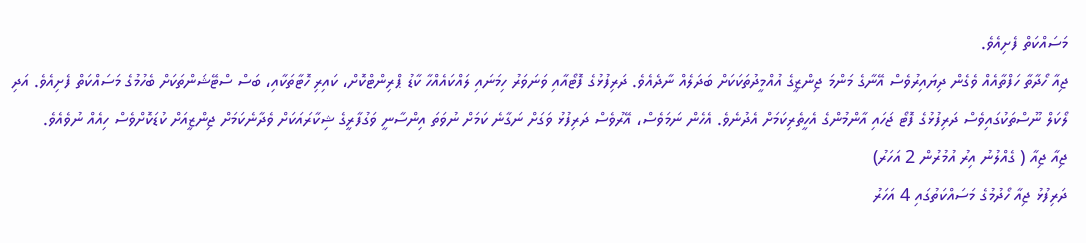މަސައްކަތް ފެށިއެވެ.
ޖިއާ ހޯދާތާ ހަފްތާއެއް ވެގެން ދިޔައިރުވެސް އޭނާގެ މަންމަ ޖިންޒީގެ އުއްމީދުތަކަކަށް ބަދަލެއް ނާދެއެވެ. ދަރިފުޅުގެ ފޮޓޯއާއި ވަނަވަރު ހިމަނައި ލައްކައެއްހާ ކާޑު ޕްރިންޓްކޮށް، ކައިރި ހޮޓާތަކާއި، ބަސް ސްޓޭޝަންތަކަށް ބެހުމުގެ މަސައްކަތް ފެށިއެވެ. އަދި ލޯކަލް ނޫސްތަކުގައިވެސް ދަރިފުޅުގެ ފޮޓޯ ޖަހައި އާންމުންގެ އެހީތެރިކަމަށް އެދުނެވެ. އެހެން ނަމަވެސް، އޭރުވެސް ދަރިފުޅު ވަގަށް ނަގާނެ ކަމަށް ނުވަތަ އިންސާނީ ވަގުފާރީގެ ޝިކާރައަކަށް ވެދާނެކަމަށް ޖިންޒީއަށް ކުޑަކޮށްވެސް ހިއެއް ނުވެއެވެ.
ޖިއާ ޖިއާ ( ގެއްލުނު އިރު އުމުރުން 2 އަހަރު)
ދަރިފުޅު ޖިއާ ހޯދުމުގެ މަސައްކަތުގައި 4 އަހަރު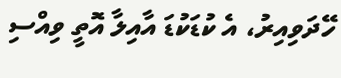ހޭދަވިއިރު، އެ ކުޑަކުޑަ އާއިލާ އޮތީ ވިއްސި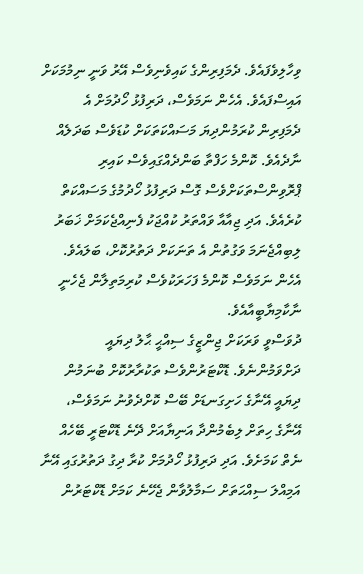ވިހާލިވެފައެވެ. ދެމަފިރިންގެ ކައިވެނިވެސް އޭރު ވަނީ ނިމުމަކަށް އައިސްފައެވެ. އެހެން ނަމަވެސް، ދަރިފުޅު ހޯދުމަށް އެ ދެމަފިރިން ކުރަމުންދިޔަ މަސައްކަތަކަށް ކުޑަވެސް ބަދަލެއް ނާދެއެވެ. ކޮންމެ ހަފްތާ ބަންދެއްގައިވެސް ކައިރި ޕްރޮވިންސްތަކަށްވެސް ގޮސް ދަރިފުޅު ހޯދުމުގެ މަސައްކަތް ކުރެއެވެ. އަދި ޖިއާއާ ވައްތަރު ކުއްޖަކު ފެނިއްޖެކަމަށް ޚަބަރު ލިބިއްޖެނަމަ ވަގުތުން އެ ތަނަކަށް ދަތުރުކޮށް، ބަލައެވެ. އެހެން ނަމަވެސް ކޮންމެ ފަހަރަކުވެސް ކުރިމަތިލާން ޖެހެނީ ނާކާމިޔާބީއާއެވެ.
ދުވަސްވީ ވަރަކަށް ޖިންޒީގެ ސިއްޙީ ޙާލު ދިޔައީ ދަށްވަމުންނެވެ. ޑޮކްޓަރުންވެސް ތަކުރާރުކޮށް ބުނަމުން ދިޔައީ އޭނާގެ ހަށިގަނޑަށް ބޭސް ކޮށްދެވުނު ނަމަވެސް، އޭނާގެ ހިތަށް ލިބެމުންދާ އަނިޔާއަށް ދޭނެ ޑޮކްޓަރީ ބޭހެއް ނެތް ކަމަށެވެ. އަދި ދަރިފުޅު ހޯދުމަށް ކުރާ ދިގު ދަތުރުގައި އޭނާ އަމިއްލަ ސިއްޙަތަށް ސަމާލުވާން ޖެހޭނެ ކަމަށް ޑޮކްޓަރުން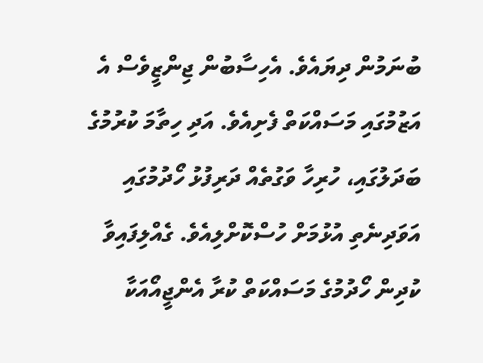ބުނަމުން ދިޔައެވެ. އެހިސާބުން ޖިންޒީވެސް އެ އަޒުމުގައި މަސައްކަތް ފެށިއެވެ. އަދި ހިތާމަ ކުރުމުގެ ބަދަލުގައި، ހުރިހާ ވަގުތެއް ދަރިފުޅު ހޯދުމުގައި އަވަދިނެތި އުޅުމަށް ހުސްކޮށްލިއެވެ. ގެއްލިފައިވާ ކުދިން ހޯދުމުގެ މަސައްކަތް ކުރާ އެންޖީއޯއަކާ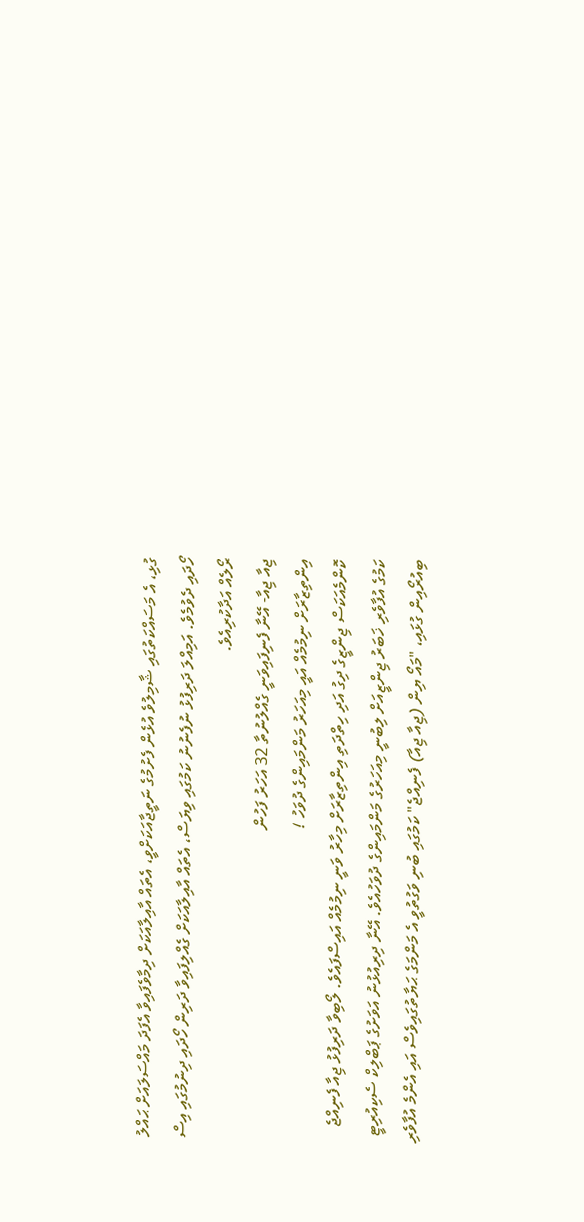ގުޅި، އެ މަސައްކަތުގައި ޝާމިލުވެ އުޅެން ފެށުމުގެ ނަތީޖާއަކަށްވީ، އެތައް އާއިލާއަކަށް ދިމާވެފައިވާ އެފަދަ މައްސަލައަށް ޙައްލު ހޯދައި ދެވުމެވެ. އަމިއްލަ ދަރިފުޅު ނުފެނުނު ކަމުގައި ވިޔަސް، އެތައް އާއިލާއަކަށް ގެއްލިފައިވާ ދަރިން ހޯދައި ދިނުމުގައި އިސް ރޯލެއް އަދާކުރިއެވެ.
ޖިއާ ޖިއާ- އޭނާ ފެނިފައިވަނީ ގެއްލުނުތާ 32 އަހަރު ފަހުން
އިންތިޒާރަށް ނިމުމެއް އައީ މިއަހަރު މަންމައިންގެ ދުވަހު !
ކޮންމެއަކަސް ޖިންޒީގެ ދިގު އަދި ހިތްދަތި އިންތިޒާރަށް މިހާރު ވަނީ ނިމުމެއް އައިސްފައެވެ. ލޯބިވާ ދަރިފުޅު ޖިއާ ފެނިއްޖެ ކަމުގެ އުފާވެރި ޚަބަރު ޖިންޒީއަށް ލިބުނީ މިއަހަރުގެ މަންމައިންގެ ދުވަހުއެވެ. އޭނާ ދިރިއުޅުނު އަވަށުގެ ޕަބްލިކް ސެކިއުރިޓީ ބިއުރޯއިން ގުޅައި، "މައޯ ޔިން (ޖިއާ ޖިއާ) ފެނިއްޖެ" ކަމުގައި ބުނި ވަގުތުވީ އެ މަންމަގެ ޙަޔާތުގައިވެސް އައި އެންމެ އުފާވެރި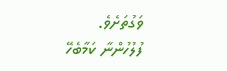ވަގުތަށެވެ.
ފުލުހުންނާ ކަމާބެހޭ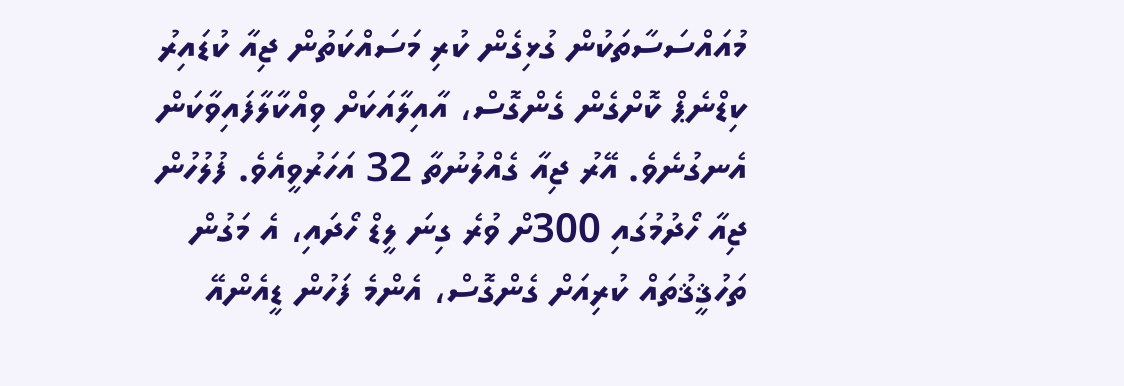މުއައްސަސާތަކުން ގުޅިގެން ކުރި މަސައްކަތުން ޖިއާ ކުޑައިރު ކިޑްނެޕް ކޮށްގެން ގެންގޮސް، އާއިލާއަކަށް ވިއްކާލާފައިވާކަން އެނގުނެވެ. އޭރު ޖިއާ ގެއްލުނުތާ 32 އަހަރުވީއެވެ. ފުލުހުން ޖިއާ ހޯދުމުގައި 300ށް ވުރެ ގިނަ ލީޑް ހޯދައި، އެ މަގުން ތަހުޤީޤުތައް ކުރިއަށް ގެންގޮސް، އެންމެ ފަހުން ޑީއެންއޭ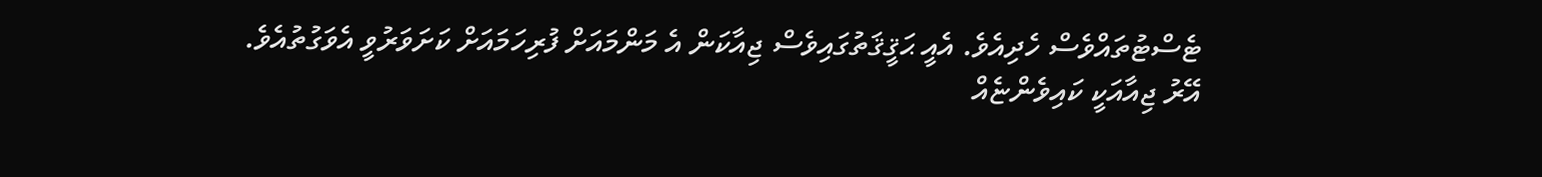ޓެސްޓުތައްވެސް ހެދިއެވެ. އެއީ ޙަޤީޤަތުގައިވެސް ޖިއާކަން އެ މަންމައަށް ފުރިހަމައަށް ކަށަވަރުވީ އެވަގުތުއެވެ.
އޭރު ޖިއާއަކީ ކައިވެންޏެއް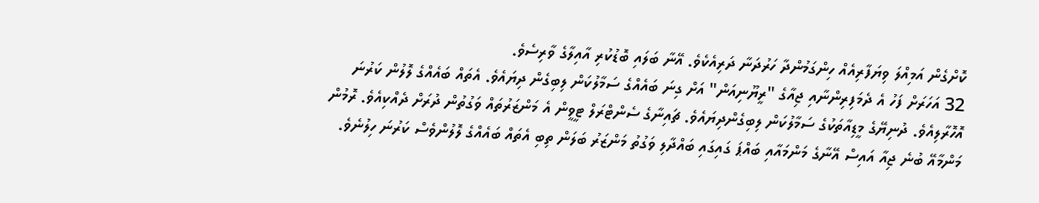ކޮށްގެން އަމިއްލަ ވިޔަފާރިއެއް ހިންގަމުންދާ ހަރުދަނާ ދަރިއެކެވެ. އޭނާ ބަލައި ބޮޑުކުރި އާއިލާގެ ވާރިސެވެ.
32 އަހަރަށް ފަހު އެ ދެމަފިރިންނާއި ޖިއާގެ "ރީޔޫނިއަން" އަށް ގިނަ ބައެއްގެ ސަމާލުކަން ލިބިގެން ދިޔައެވެ. އެތައް ބައެއްގެ ލޮލުން ކަރުނަ އޮހޮރާލިއެވެ. ދުނިޔޭގެ މީޑިއާތަކުގެ ސަމާލުކަން ލިބިގެންދިޔައެވެ. ޗައިނާގެ ސެންޓްރަލް ޓީވީން އެ މަންޒަރުތައް ވަގުތުން ދުރަށް ދެއްކިއެވެ. ރޮމުން މަންމާއޭ ބުނެ ޖިއާ އައިސް އޭނާގެ މަންމައާއި ބައްޕަ ގައިގައި ބައްދާލި ވަގުތު މަންޒަރު ބަލަން ތިބި އެތައް ބައެއްގެ ލޮލުންވެސް ކަރުނަ ހިލުނެވެ.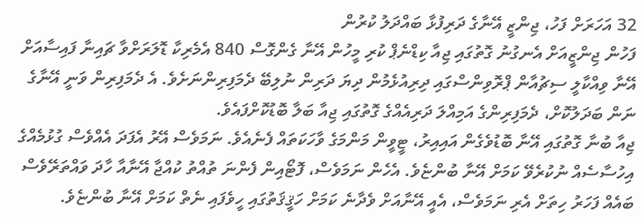32 އަހަރަށް ފަހު، ޖިންޒީ އޭނާގެ ދަރިފުޅާ ބައްދަލު ކުރުން
ފަހުން ޖިންޒީއަށް އެނގުނު ގޮތުގައި ޖިއާ ކިޑްނެޕް ކުރި މީހުން އޭނާ ގެންގޮސް 840 އެމެރިކާ ޑޮލަރަށްވާ ޗައިނާ ފައިސާއަށް އޭނާ ވިއްކާލީ ސިޗުއާން ޕްރޮވިންސްގައި ދިރިއުޅެމުން ދިޔަ ދަރިން ނުލިބޭ ދެމަފިރިންނަށެވެ. އެ ދެމަފިރިން ވަނީ އޭނާގެ ނަން ބަދަލުކޮށް، ދެމަފިރިންގެ އަމިއްލަ ދަރިއެއްގެ ގޮތުގައި ޖިއާ ބަލާ ބޮޑުކޮށްފައެވެ.
ޖިއާ ބުނާ ގޮތުގައި އޭނާ ބޮޑުވެގެން އައިއިރު، ޓީވީން މަންމަގެ ވާހަކަތައް ފެނެއެވެ. ނަމަވެސް އޭރު އެފަދަ އެއްވެސް ގުޅުމެއްގެ އިހުސާސެއް ނުކުރެވޭ ކަމަށް އޭނާ ބުންޏެވެ. އެހެން ނަމަވެސް، ފޮޓޯއިން ފެންނަ ތުއްތު ކުއްޖާ އޭނާއާ ހާދަ ވައްތަރޭވެސް ބައެއް ފަހަރު ހިތަށް އެރި ނަމަވެސް، އެއީ އޭނާއަށް ވެދާނެ ކަމަށް ހަޤީޤަތުގައި ހީވެފައި ނެތް ކަމަށް އޭނާ ބުންޏެވެ.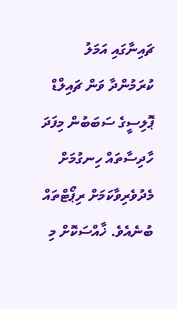ޗައިނާގައި އަމަލު ކުރަމުންދާ ވަން ޗައިލްޑް ޕޮލިސީގެ ސަބަބުން މިފަދަ ހާދިސާތައް ހިނގުމަށް މެދުވެރިވާކަމަށް ރިޕޯޓްތައް ބުނެއެވެ. ޚާއްސަކޮށް މި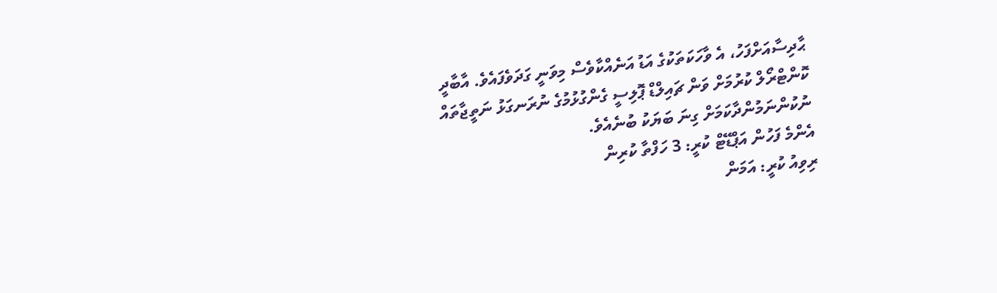ޙާދިސާއަށްފަހު، އެ ވާހަކަތަކުގެ އަޑު އަނެއްކާވެސް މިވަނީ ގަދަވެފައެވެ. އާބާދީ ކޮންޓްރޯލް ކުރުމަށް ވަން ޗައިލްޑް ޕޮލިސީ ގެންގުޅުމުގެ ނުރަނގަޅު ނަތީޖާތައް ނުކުންނަމުންދާކަމަށް ގިނަ ބަޔަކު ބުނެއެވެ.
އެންމެ ފަހުން އަޕްޑޭޓް ކުރީ: 3 ހަފްތާ ކުރިން
ރިވިއު ކުރީ: އަމަން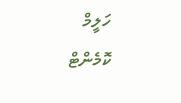ހަލީމް
ކޮމެންޓް